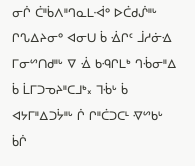ᓂᒌ ᑖᐦᑳᐱᐦᒉᓇᒪᐙᐤ ᐅᑖᑯᔒᐦᒡ ᒋᔐᐃᔨᓂᐤ ᐊᓂᑌ ᑳ ᐐᒋᑦ ᒨᓱᓃᐎ ᒥᓂᔥᑎᑯᐦᒡ ᐁ ᐐ ᑲᑴᒋᒪᒃ ᒉᒀᓂᐦᐃ ᑳ ᒫᒥᑐᓀᔨᐦᑕᒧᒃ᙮ ᒣᒀᒡ ᑳ ᐊᔭᒥᐦᐃᑐᔮᐦᒡ ᒌ ᒋᐦᑖᑐᑕᒻ ᐌᔥᑲᒡ ᑳᒌ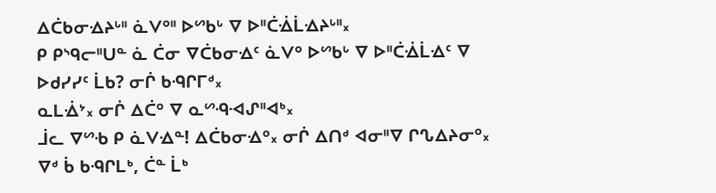ᐃᑖᑲᓂᐎᔨᒡᐦ ᓈᐯᐤᐦ ᐅᔥᑲᒡ ᐁ ᐅᐦᑖᐐᒫᐎᔨᒡᐦ᙮
ᑭ ᑭᔅᑫᓕᐦᑌᓐ ᓈ ᑖᓂ ᐁᑖᑲᓂᐎᑦ ᓈᐯᐤ ᐅᔥᑲᒡ ᐁ ᐅᐦᑖᐐᒫᐎᑦ ᐁ ᐅᑯᓯᓯᑦ ᒫᑲ? ᓂᒌ ᑲᑴᒋᒥᒄ᙮
ᓇᒪᐐᔾ᙮ ᓂᒌ ᐃᑖᐤ ᐁ ᓇᔥᑴᐗᔑᐦᐊᒃ᙮
ᒨᓚ ᐁᔥᑾ ᑭ ᓈᐯᐎᓐ! ᐃᑖᑲᓂᐎᐤ᙮ ᓂᒌ ᐃᑎᒄ ᐊᓂᐦᐁ ᒋᔐᐃᔨᓂᐤ᙮
ᐁᒄ ᑳ ᑲᑴᒋᒪᒃ, ᑖᓐ ᒫᒃ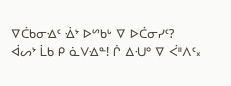ᐁᑖᑲᓂᐎᑦ ᐐᔾ ᐅᔥᑲᒡ ᐁ ᐅᑖᓂᓯᑦ?
ᐋᔕᔾ ᒫᑲ ᑭ ᓈᐯᐎᓐ! ᒌ ᐃᑗᐤ ᐁ ᐹᐦᐱᑦ᙮